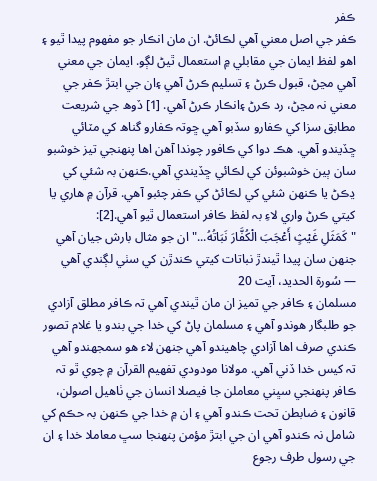ڪفر
ڪفر جي اصل معني آھي لڪائڻ. ان مان انڪار جو مفھوم پيدا ٿيو ۽ اھو لفظ ايمان جي مقابلي ۾ استعمال ٿيڻ لڳو. ايمان جي معني آھي مڃڻ، قبول ڪرڻ ۽ تسليم ڪرڻ آھي ۽ان جي ابتڙ ڪفر جي معني نہ مڃڻ، رد ڪرڻ ۽انڪار ڪرڻ آھي. [1] ڏوھ جي شريعت مطابق سزا کي ڪفارو سڏبو آهي ڇوتہ ڪفارو گناھ کي مٽائي ڇڏيندو آھي. ھڪ دوا کي ڪافور چوندا آهن اھا پنھنجي تيز خوشبو سان ٻين خوشبوئن کي لڪائي ڇڏيندي آهي.ڪنھن بہ شئي کي ڍڪڻ يا ڪنھن شئي کي لڪائڻ کي ڪفر چئبو آهي. قرآن ۾ ھاري يا کيتي ڪرڻ واري لاءِ بہ لفظ ڪافر استعمال ٿيو آهي.[2]:
"كَمَثَلِ غَيْثٍ أَعْجَبَ الْكُفَّارَ نَبَاتُهُ..." ان جو مثال بارش جيان آهي جنھن سان پيدا ٿيندڙ نباتات کيتي ڪندڙن کي سٺي لڳندي آهي
— سُورة الحدید، آیت 20
مسلمان ۽ ڪافر جي تميز ان مان ٿيندي آهي تہ ڪافر مطلق آزادي جو طلبگار ھوندو آھي ۽ مسلمان پاڻ کي خدا جي بندو يا غلام تصور ڪندي صرف اھا آزادي چاھيندو آھي جنھن لاء ھو سمجهندو آھي تہ کيس خدا ڏني آهي. مولانا مودودي تفھيم القرآن ۾ چوي ٿو تہ ڪافر پنھنجي سڀني معاملن جا فيصلا انسان جي ٺاھيل اصولن، قانون ۽ ضابطن تحت ڪندو آهي ۽ ان ۾ خدا جي ڪنھن بہ حڪم کي شامل نہ ڪندو آھي ان جي ابتڙ مؤمن پنھنجا سڀ معاملا خدا ۽ ان جي رسول طرف رجوع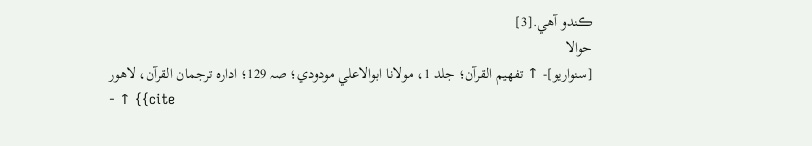ڪندو آھي.[3]
حوالا
[سنواريو]- ↑ تفھيم القرآن؛ جلد 1، مولانا ابوالاعلي مودودي؛ صہ 129؛ اداره ترجمان القرآن، لاھور
- ↑ {{cite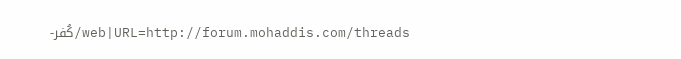web|URL=http://forum.mohaddis.com/threads/کُفر-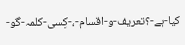کیا-ہے-؟تعریف-و-اقسام-،-کِسی-کلمہ-گو-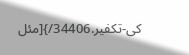کی-تکفیر.34406/}[مئل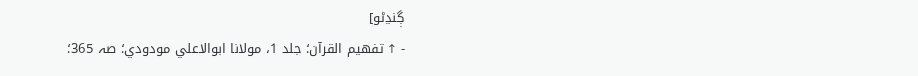ڳنڍڻو]
- ↑ تفھيم القرآن؛ جلد 1، مولانا ابوالاعلي مودودي؛ صہ 365؛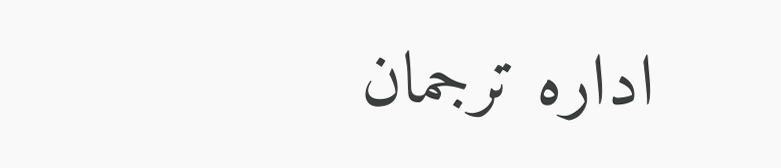اداره ترجمان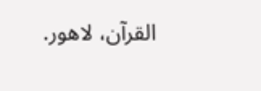القرآن، لاھور.